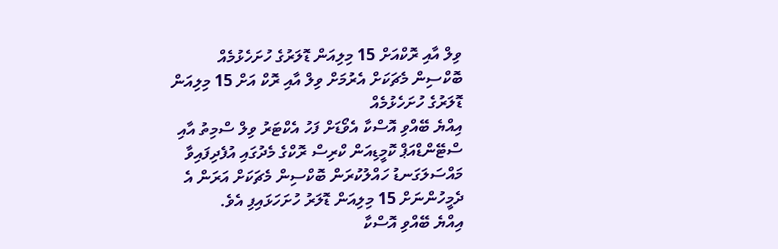ވިލް އާއި ރޮކްއަށް 15 މިލިއަން ޑޮލަރުގެ ހުށަހެޅުމެއް
ބޮކްސިން މެޗަކަށް އެރުމަށް ވިލް އާއި ރޮކް އަށް 15 މިލިއަން ޑޮލަރުގެ ހުށަހެޅުމެއް
އިއްޔެ ބޭއްވި އޮސްކާ އެވޯޑަށް ފަހު އެކްޓަރު ވިލް ސްމިތު އާއި ސްޓޭންޑްއަޕް ކޮމީޑިއަން ކްރިސް ރޮކްގެ މެދުގައި އުފެދިފައިވާ މައްސަލަގަނޑު ހައްލުކުރަން ބޮކްސިން މެޗަކަށް އަރަން އެ ދެމީހުންނަށް 15 މިލިއަން ޑޮލަރު ހުށަހަޅައިފި އެވެ.
އިއްޔެ ބޭއްވި އޮސްކާ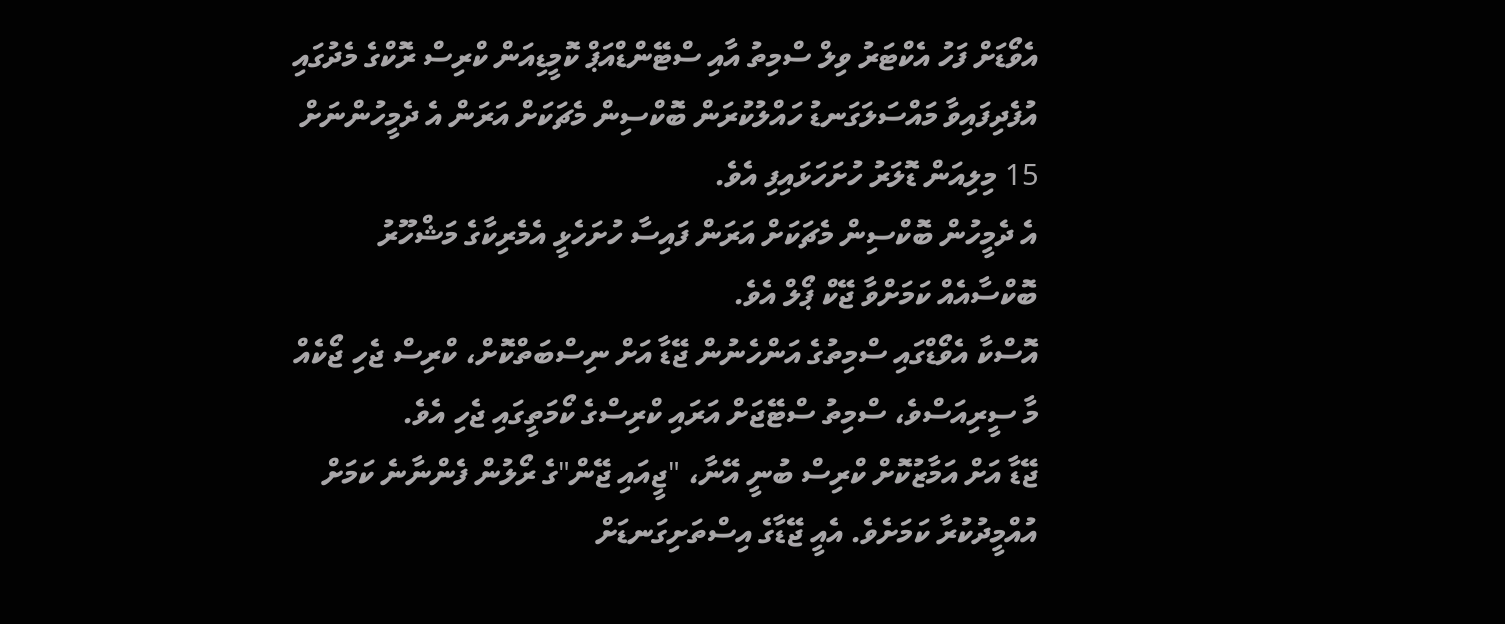އެވޯޑަށް ފަހު އެކްޓަރު ވިލް ސްމިތު އާއި ސްޓޭންޑްއަޕް ކޮމީޑިއަން ކްރިސް ރޮކްގެ މެދުގައި އުފެދިފައިވާ މައްސަލަގަނޑު ހައްލުކުރަން ބޮކްސިން މެޗަކަށް އަރަން އެ ދެމީހުންނަށް 15 މިލިއަން ޑޮލަރު ހުށަހަޅައިފި އެވެ.
އެ ދެމީހުން ބޮކްސިން މެޗަކަށް އަރަން ފައިސާ ހުށަހެޅީ އެމެރިކާގެ މަޝްހޫރު ބޮކްސާއެއް ކަމަށްވާ ޖޭކް ޕޯލް އެވެ.
އޮސްކާ އެވޯޑްގައި ސްމިތުގެ އަންހެނުން ޖޭޑާ އަށް ނިސްބަތްކޮށް، ކްރިސް ޖެހި ޖޯކެއް މާ ސީރިއަސްވެ، ސްމިތު ސްޓޭޖަށް އަރައި ކްރިސްގެ ކޯމަތީގައި ޖެހި އެވެ.
ޖޭޑާ އަށް އަމާޒުކޮށް ކްރިސް ބުނީ އޭނާ، "ޖީއައި ޖޭން"ގެ ރޯލުން ފެންނާނެ ކަމަށް އުއްމީދުކުރާ ކަމަށެވެ. އެއީ ޖޭޑާގެ އިސްތަށިގަނޑަށް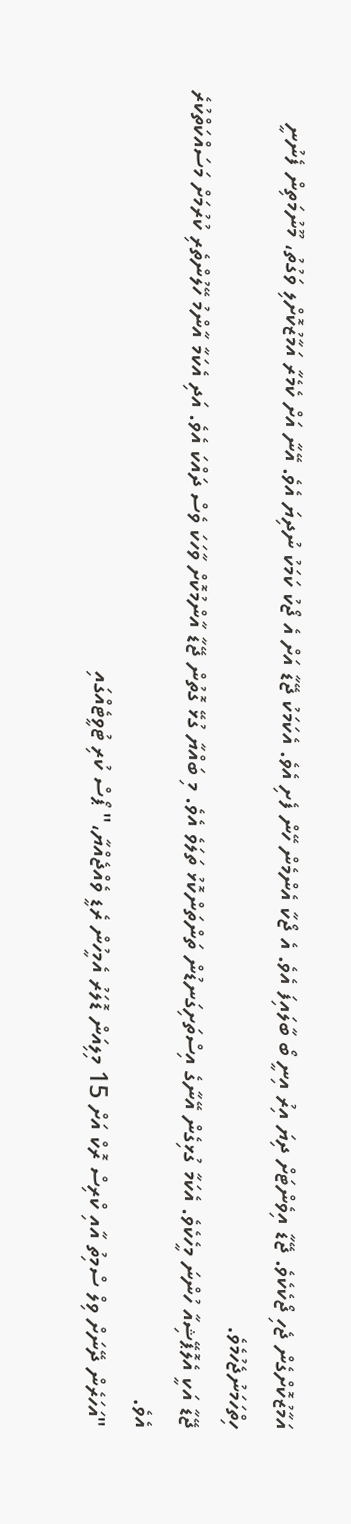އަމާޒުކޮށްގެން ޖެހި ޖޯކެކެވެ. ޖޭޑާ އިވެންޓަށް ދިޔަ އިރު އިނީ ބޯ ބާލައިފަ އެވެ. އެ ޖޯކާ އެންމެން ހޭން ފެށި އެވެ. އެކަމަކު ޖޭޑާ އަށް އެ ޖޯކު ކަމަކު ނުދިޔަ އެވެ. އޭނާ އަށް ކެމެރާ އަމާޒުކޮށްލި ވަގުތު، މޫނުމަތިން ފެނުނީ ހިތްހަމަނުޖެހުމެވެ.
ޖޭޑާ އަކީ އެލޮޕޭޝިއާ ހުންނަ މީހެކެވެ. އެކަމާ ގުޅިގެން އޭނާގެ އިސްތަށިގަނޑުން ތަންތަންކޮޅު ތަލަވެ އެވެ. މި ބައްޔާ ގުޅޭ ގޮތުން ޖޭޑާ އާންމުކޮށް ވާހަކަ ވެސް ދައްކަ އެވެ. އަދި އެކަމާ އާންމު ހޭލުންތެރި ކުރުމަށް މަސައްކަތްކުރެ އެވެ.
"އަހަރެން ދޭނަށް ވިލް ސްމިތު އާއި ކްރިސް ރޮކް އަށް 15 މިލިއަން ޑޮލަރު އެމީހުން ރެޑީ ވެއްޖެއްޔާ،" ޕޯސް ކުރި ޓުވީޓެއްގައި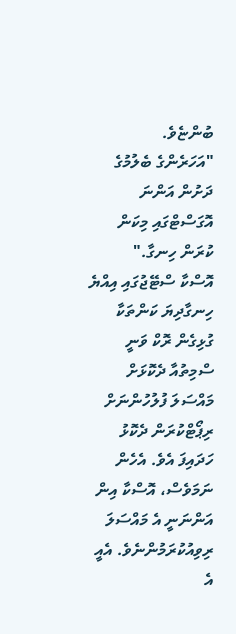ބުންޏެވެ.
"އަހަރެންގެ ބެލުމުގެ ދަށުން އަންނަ އޮގަސްޓްގައި މިކަން ކުރަން ހިނގާ."
އޮސްކާ ސްޓޭޖުގައި އިއްޔެ ހިނގާދިޔަ ކަންތަކާ ގުޅިގެން ރޮކް ވަނީ ސްމިތުއާ ދެކޮޅަށް މައްސަލަ ފުލުހުންނަށް ރިޕޯޓްކުރަން ދެކޮޅު ހަދައިފަ އެވެ. އެހެން ނަމަވެސް، އޮސްކާ އިން އަންނަނީ އެ މައްސަލަ ރިވިއުކުރަމުންނެވެ. އެއީ އެ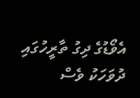އެވޯޑުގެ ދިގު ތާރީހުގައި ދުވަހަކު ވެސް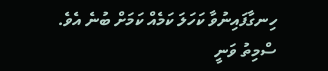ހިނގާފައިނުވާ ކަހަލަ ކަމެއް ކަމަށް ބުނެ އެވެ.
ސްމިތު ވަނީ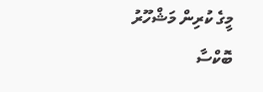މީގެ ކުރިން މަޝްހޫރު ބޮކްސާ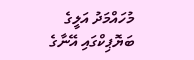މުހައްމަދު އަލީގެ ބަޔޮޕިކްގައި އޭނާގެ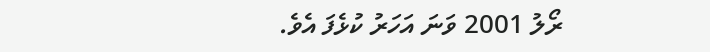ރޯލު 2001 ވަނަ އަހަރު ކުޅެފަ އެވެ.